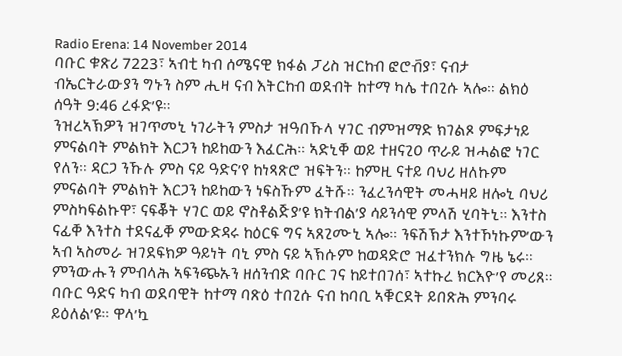Radio Erena: 14 November 2014
ባቡር ቁጽሪ 7223፣ ኣብቲ ካብ ሰሜናዊ ክፋል ፓሪስ ዝርከብ ፎሮቭያ፣ ናብታ ብኤርትራውያን ግኑን ስም ሒዛ ናብ እትርከብ ወደብት ከተማ ካሌ ተበጊሱ ኣሎ። ልክዕ ሰዓት 9:46 ረፋድ’ዩ።
ንዝረኣኽዎን ዝገጥመኒ ነገራትን ምስታ ዝዓበኹላ ሃገር ብምዝማድ ክገልጾ ምፍታነይ ምናልባት ምልክት እርጋን ከይከውን እፈርሕ። ኣድኒቐ ወይ ተዘናጊዐ ጥራይ ዝሓልፎ ነገር የለን። ዳርጋ ንኹሉ ምስ ናይ ዓድና’የ ከነጻጽሮ ዝፍትን። ከምዚ ናተይ ባህሪ ዘለኩም ምናልባት ምልክት እርጋን ከይከውን ነፍስኹም ፈትሹ። ንፈረንሳዊት መሓዛይ ዘሎኒ ባህሪ ምስካፍልኩዋ፣ ናፍቖት ሃገር ወይ ኖስቶልጅያ’ዩ ክትብል’ያ ሳይንሳዊ ምላሽ ሂባትኒ። እንተስ ናፊቐ እንተስ ተደናፊቐ ምውድዳሩ ከዕርፍ ግና ኣጸጊሙኒ ኣሎ። ንፍሽኽታ እንተኾነኩም’ውን ኣብ ኣስመራ ዝገደፍክዎ ዓይነት ባኒ ምስ ናይ ኣኽሱም ከወዳድሮ ዝፈተንክሉ ግዜ ኔሩ።
ምንውሑን ምብላሕ ኣፍንጭኡን ዘሰንብድ ባቡር ገና ከይተበገሰ፣ ኣተኩረ ክርእዮ’የ መሪጸ።
ባቡር ዓድና ካብ ወደባዊት ከተማ ባጽዕ ተበጊሱ ናብ ከባቢ ኣቑርደት ይበጽሕ ምንባሩ ይዕለል’ዩ። ዋላ’ኳ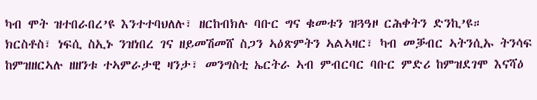ካብ ሞት ዝተበራበረ’ዩ እንተተባህለሉ፣ ዘርከብክሉ ባቡር ግና ቁመቱን ዝጓዓዞ ርሕቀትን ድንኪ’ዩ። ክርስቶስ፣ ነፍሲ ስኢኑ ንዝነበረ ገና ዘይመሽመሸ ስጋን ኣዕጽምትን ኣልኣዛር፣ ካብ መቓብር ኣትንሲኡ ትንሳፍ ከምዝዘርኣሉ ዘዘንቱ ተኣምራታዊ ዛንታ፣ መንግስቲ ኤርትራ ኣብ ምብርባር ባቡር ምድሪ ከምዝደገሞ እናሻዕ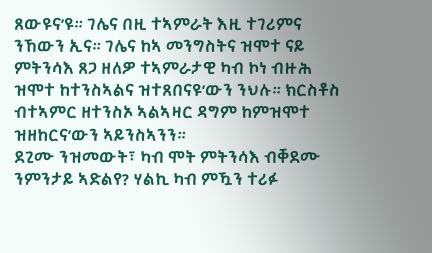ጸውዩና’ዩ። ገሌና በዚ ተኣምራት እዚ ተገሪምና ንኸውን ኢና። ገሌና ከኣ መንግስትና ዝሞተ ናይ ምትንሳእ ጸጋ ዘለዎ ተኣምራታዊ ካብ ኮነ ብዙሕ ዝሞተ ከተንስኣልና ዝተጸበናዩ’ውን ንህሉ። ክርስቶስ ብተኣምር ዘተንስኦ ኣልኣዛር ዳግም ከምዝሞተ ዝዘከርና’ውን ኣይንስኣንን።
ደጊሙ ንዝመውት፣ ካብ ሞት ምትንሳእ ብቐደሙ ንምንታይ ኣድልየ? ሃልኪ ካብ ምዃን ተሪፉ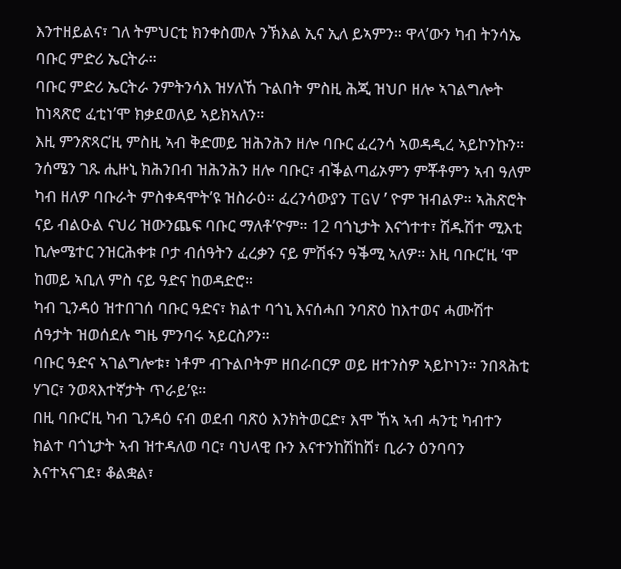እንተዘይልና፣ ገለ ትምህርቲ ክንቀስመሉ ንኽእል ኢና ኢለ ይኣምን። ዋላ’ውን ካብ ትንሳኤ ባቡር ምድሪ ኤርትራ።
ባቡር ምድሪ ኤርትራ ንምትንሳእ ዝሃለኸ ጉልበት ምስዚ ሕጂ ዝህቦ ዘሎ ኣገልግሎት ከነጻጽሮ ፈቲነ’ሞ ክቃደወለይ ኣይክኣለን።
እዚ ምንጽጻር’ዚ ምስዚ ኣብ ቅድመይ ዝሕንሕን ዘሎ ባቡር ፈረንሳ ኣወዳዲረ ኣይኮንኩን።
ንሰሜን ገጹ ሒዙኒ ክሕንበብ ዝሕንሕን ዘሎ ባቡር፣ ብቕልጣፊኦምን ምቾቶምን ኣብ ዓለም ካብ ዘለዎ ባቡራት ምስቀዳሞት’ዩ ዝስራዕ። ፈረንሳውያን TGV’ዮም ዝብልዎ። ኣሕጽሮት ናይ ብልዑል ናህሪ ዝውንጨፍ ባቡር ማለቶ’ዮም። 12 ባጎኒታት እናጎተተ፣ ሽዱሽተ ሚእቲ ኪሎሜተር ንዝርሕቀቱ ቦታ ብሰዓትን ፈረቃን ናይ ምሽፋን ዓቕሚ ኣለዎ። እዚ ባቡር’ዚ ‘ሞ ከመይ ኣቢለ ምስ ናይ ዓድና ከወዳድሮ።
ካብ ጊንዳዕ ዝተበገሰ ባቡር ዓድና፣ ክልተ ባጎኒ እናሰሓበ ንባጽዕ ከእተወና ሓሙሽተ ሰዓታት ዝወሰደሉ ግዜ ምንባሩ ኣይርስዖን።
ባቡር ዓድና ኣገልግሎቱ፣ ነቶም ብጉልቦትም ዘበራበርዎ ወይ ዘተንስዎ ኣይኮነን። ንበጻሕቲ ሃገር፣ ንወጻእተኛታት ጥራይ’ዩ።
በዚ ባቡር’ዚ ካብ ጊንዳዕ ናብ ወደብ ባጽዕ እንክትወርድ፣ እሞ ኸኣ ኣብ ሓንቲ ካብተን ክልተ ባጎኒታት ኣብ ዝተዳለወ ባር፣ ባህላዊ ቡን እናተንከሽከሸ፣ ቢራን ዕንባባን እናተኣናገደ፣ ቆልቋል፣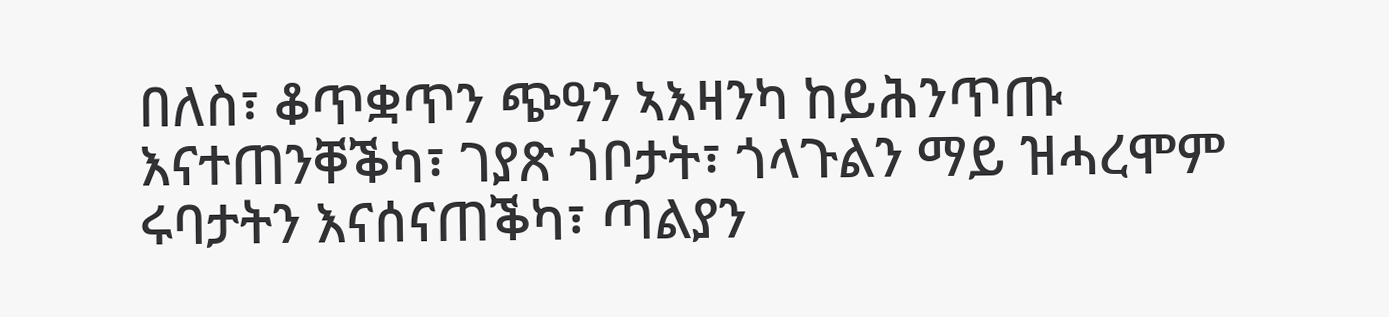በለስ፣ ቆጥቋጥን ጭዓን ኣእዛንካ ከይሕንጥጡ እናተጠንቐቕካ፣ ገያጽ ጎቦታት፣ ጎላጉልን ማይ ዝሓረሞም ሩባታትን እናሰናጠቕካ፣ ጣልያን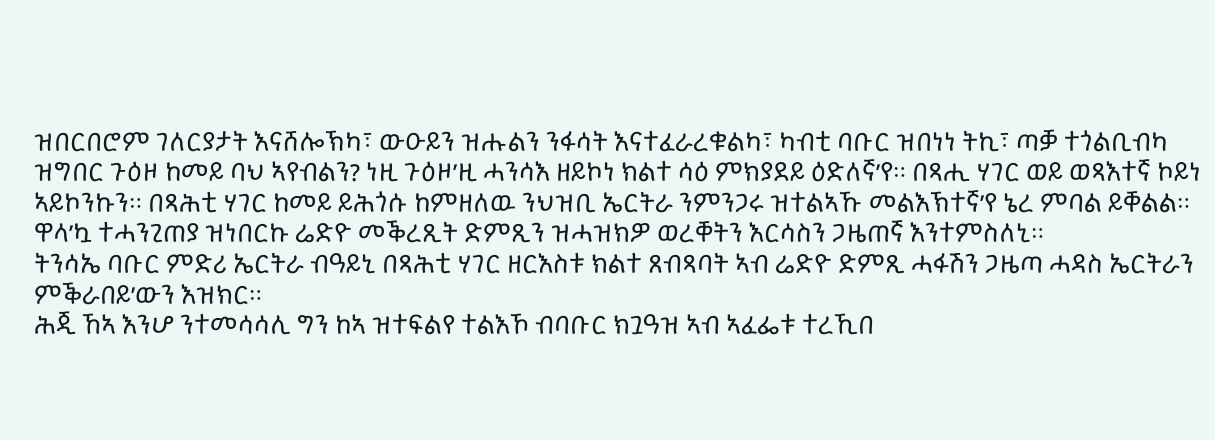ዝበርበሮም ገለርያታት እናሸሎኽካ፣ ውዑይን ዝሑልን ንፋሳት እናተፈራረቁልካ፣ ካብቲ ባቡር ዝበነነ ትኪ፣ ጣቓ ተጎልቢብካ ዝግበር ጉዕዞ ከመይ ባህ ኣየብልን? ነዚ ጉዕዞ’ዚ ሓንሳእ ዘይኮነ ክልተ ሳዕ ምክያደይ ዕድለኛ’የ። በጻሒ ሃገር ወይ ወጻእተኛ ኮይነ ኣይኮንኩን። በጻሕቲ ሃገር ከመይ ይሕጎሱ ከምዘለዉ ንህዝቢ ኤርትራ ንምንጋሩ ዝተልኣኹ መልእኽተኛ’የ ኔረ ምባል ይቐልል። ዋላ’ኳ ተሓንጊጠያ ዝነበርኩ ሬድዮ መቕረጺት ድምጺን ዝሓዝክዎ ወረቐትን እርሳስን ጋዜጠኛ እንተምስለኒ።
ትንሳኤ ባቡር ምድሪ ኤርትራ ብዓይኒ በጻሕቲ ሃገር ዘርእስቱ ክልተ ጸብጻባት ኣብ ሬድዮ ድምጺ ሓፋሽን ጋዜጣ ሓዳስ ኤርትራን ምቕራበይ’ውን እዝክር።
ሕጂ ኸኣ እንሆ ንተመሳሳሊ ግን ከኣ ዝተፍልየ ተልእኾ ብባቡር ክጓዓዝ ኣብ ኣፈፌቱ ተረኺበ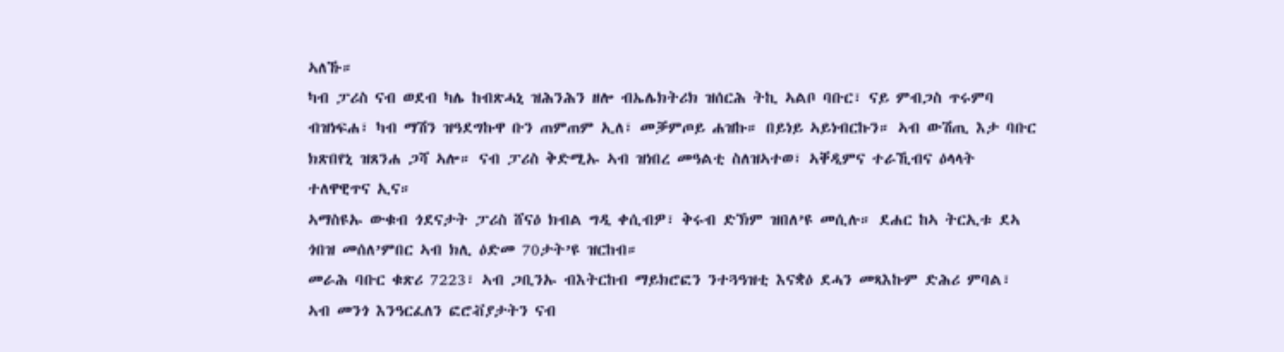ኣለኹ።
ካብ ፓሪስ ናብ ወደብ ካሌ ከብጽሓኒ ዝሕንሕን ዘሎ ብኤሌክትሪክ ዝሰርሕ ትኪ ኣልቦ ባቡር፣ ናይ ምብጋስ ጥሩምባ ብዝነፍሐ፣ ካብ ማሽን ዝዓደግኩዋ ቡን ጠምጠም ኢለ፣ መቓምጦይ ሐዝኩ። በይነይ ኣይነብርኩን። ኣብ ውሽጢ እታ ባቡር ክጽበየኒ ዝጸንሐ ጋሻ ኣሎ። ናብ ፓሪስ ቅድሚኡ ኣብ ዝነበረ መዓልቲ ስለዝኣተወ፣ ኣቐዲምና ተራኺብና ዕላላት ተለዋዊጥና ኢና።
ኣማስዩኡ ውቁብ ጎደናታት ፓሪስ ሸናዕ ክብል ግዲ ቀሲብዎ፣ ቅሩብ ድኽም ዝበለ’ዩ መሲሉ። ደሐር ከኣ ትርኢቱ ደኣ ጎበዝ መሰለ’ምበር ኣብ ክሊ ዕድመ 70ታት’ዩ ዝርከብ።
መራሕ ባቡር ቁጽሪ 7223፣ ኣብ ጋቢንኡ ብእትርከብ ማይክሮፎን ንተጓዓዝቲ እናቋዕ ደሓን መጻእኩም ድሕሪ ምባል፣ ኣብ መንጎ እንዓርፈለን ፎሮቭያታትን ናብ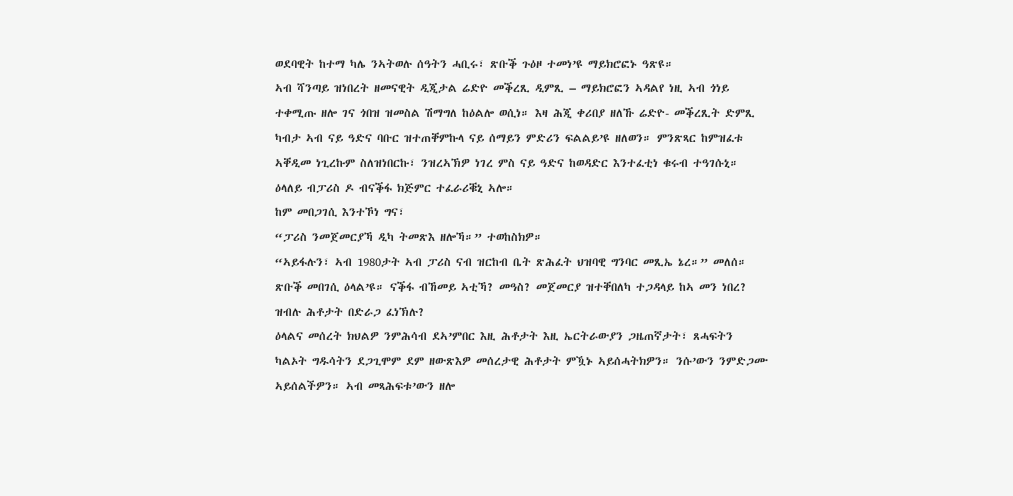ወደባዊት ከተማ ካሌ ንኣትወሉ ሰዓትን ሓቢሩ፣ ጽቡቕ ጉዕዞ ተመነ’ዩ ማይክሮፎኑ ዓጽዩ።
ኣብ ሻንጣይ ዝነበረት ዘመናዊት ዲጂታል ሬድዮ መቕረጺ ዲምጺ – ማይክሮፎን ኣዳልየ ነዚ ኣብ ጎነይ ተቀሚጡ ዘሎ ገና ጎበዝ ዝመስል ሽማግለ ከዕልሎ ወሲነ። እዛ ሕጂ ቀሪበያ ዘለኹ ሬድዮ- መቕረጺት ድምጺ ካብታ ኣብ ናይ ዓድና ባቡር ዝተጠቐምኩላ ናይ ሰማይን ምድሪን ፍልልይ’ዩ ዘለወን። ምንጽጻር ከምዝፈቱ ኣቐዲመ ነጊረኩም ስለዝነበርኩ፣ ንዝረኣኽዎ ነገረ ምስ ናይ ዓድና ከወዳድር እንተፈቲነ ቁሩብ ተዓገሱኒ።
ዕላለይ ብፓሪስ ዶ ብናቕፋ ክጅምር ተፈራሪቑኒ ኣሎ።
ከም መበጋገሲ እንተኾነ ግና፣
“ፓሪስ ንመጀመርያኻ ዲካ ትመጽእ ዘሎኻ።” ተወከስክዎ።
“ኣይፋሉን፣ ኣብ 1980ታት ኣብ ፓሪስ ናብ ዝርከብ ቤት ጽሕፈት ህዝባዊ ግንባር መጺኤ ኔረ።” መለሰ።
ጽቡቕ መበገሲ ዕላል’ዩ። ናቕፋ ብኸመይ ኣቲኻ? መዓስ? መጀመርያ ዝተቐበለካ ተጋዳላይ ከኣ መን ነበረ? ዝብሉ ሕቶታት በድራጋ ፈነኽሉ?
ዕላልና መሰረት ክህልዎ ንምሕሳብ ደኣ’ምበር እዚ ሕቶታት እዚ ኤርትራውያን ጋዜጠኛታት፣ ጸሓፍትን ካልኦት ግዱሳትን ደጋጊሞም ደም ዘውጽእዎ መሰረታዊ ሕቶታት ምዃኑ ኣይሰሓትክዎን። ንሱ’ውን ንምድጋሙ ኣይሰልችዎን። ኣብ መጻሕፍቱ’ውን ዘሎ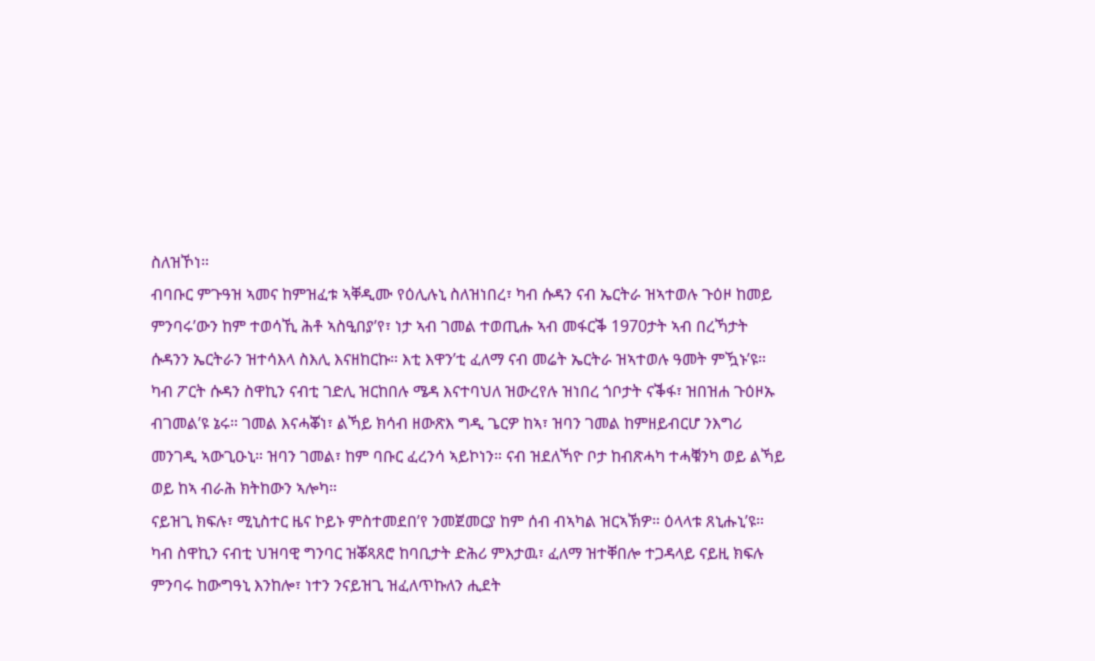ስለዝኾነ።
ብባቡር ምጉዓዝ ኣመና ከምዝፈቱ ኣቐዲሙ የዕሊሉኒ ስለዝነበረ፣ ካብ ሱዳን ናብ ኤርትራ ዝኣተወሉ ጉዕዞ ከመይ ምንባሩ’ውን ከም ተወሳኺ ሕቶ ኣስዒበያ’የ፣ ነታ ኣብ ገመል ተወጢሑ ኣብ መፋርቕ 1970ታት ኣብ በረኻታት ሱዳንን ኤርትራን ዝተሳእላ ስእሊ እናዘከርኩ። እቲ እዋን’ቲ ፈለማ ናብ መሬት ኤርትራ ዝኣተወሉ ዓመት ምዃኑ’ዩ።
ካብ ፖርት ሱዳን ስዋኪን ናብቲ ገድሊ ዝርከበሉ ሜዳ እናተባህለ ዝውረየሉ ዝነበረ ጎቦታት ናቕፋ፣ ዝበዝሐ ጉዕዞኡ ብገመል’ዩ ኔሩ። ገመል እናሓቖነ፣ ልኻይ ክሳብ ዘውጽእ ግዲ ጌርዎ ከኣ፣ ዝባን ገመል ከምዘይብርሆ ንእግሪ መንገዲ ኣውጊዑኒ። ዝባን ገመል፣ ከም ባቡር ፈረንሳ ኣይኮነን። ናብ ዝደለኻዮ ቦታ ከብጽሓካ ተሓቑንካ ወይ ልኻይ ወይ ከኣ ብራሕ ክትከውን ኣሎካ።
ናይዝጊ ክፍሉ፣ ሚኒስተር ዜና ኮይኑ ምስተመደበ’የ ንመጀመርያ ከም ሰብ ብኣካል ዝርኣኽዎ። ዕላላቱ ጸኒሑኒ’ዩ። ካብ ስዋኪን ናብቲ ህዝባዊ ግንባር ዝቖጻጸሮ ከባቢታት ድሕሪ ምእታዉ፣ ፈለማ ዝተቐበሎ ተጋዳላይ ናይዚ ክፍሉ ምንባሩ ከውግዓኒ እንከሎ፣ ነተን ንናይዝጊ ዝፈለጥኩለን ሒደት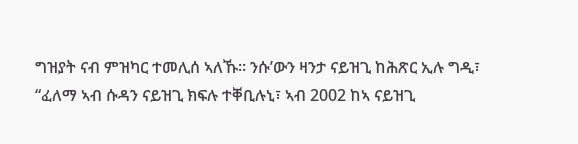ግዝያት ናብ ምዝካር ተመሊሰ ኣለኹ። ንሱ’ውን ዛንታ ናይዝጊ ከሕጽር ኢሉ ግዲ፣
“ፈለማ ኣብ ሱዳን ናይዝጊ ክፍሉ ተቐቢሉኒ፣ ኣብ 2002 ከኣ ናይዝጊ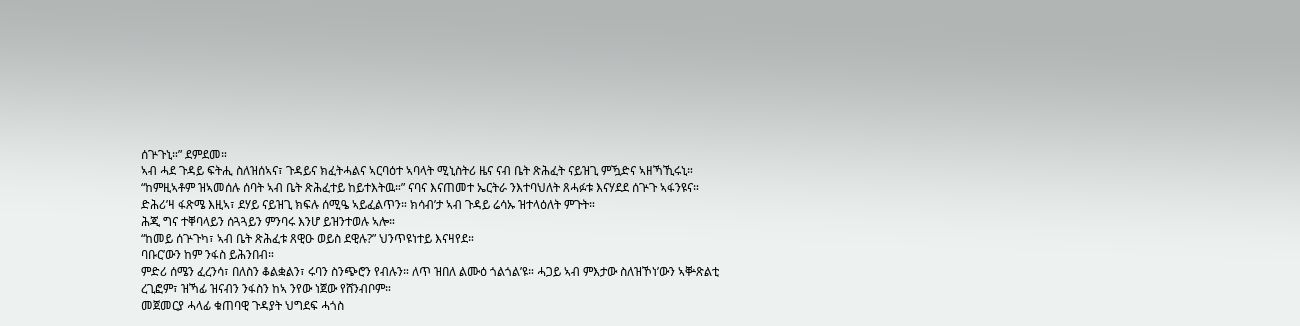ሰጕጉኒ።” ደምደመ።
ኣብ ሓደ ጉዳይ ፍትሒ ስለዝሰኣና፣ ጉዳይና ክፈትሓልና ኣርባዕተ ኣባላት ሚኒስትሪ ዜና ናብ ቤት ጽሕፈት ናይዝጊ ምዃድና ኣዘኻኺሩኒ።
“ከምዚኣቶም ዝኣመሰሉ ሰባት ኣብ ቤት ጽሕፈተይ ከይተእትዉ።” ናባና እናጠመተ ኤርትራ ንእተባህለት ጸሓፉቱ እናሃደደ ሰጕጉ ኣፋንዩና።
ድሕሪ’ዛ ፋጽሜ እዚኣ፣ ደሃይ ናይዝጊ ክፍሉ ሰሚዔ ኣይፈልጥን። ክሳብ’ታ ኣብ ጉዳይ ሬሳኡ ዝተላዕለት ምጉት።
ሕጂ ግና ተቐባላይን ሰጓጓይን ምንባሩ እንሆ ይዝንተወሉ ኣሎ።
“ከመይ ሰጕጉካ፣ ኣብ ቤት ጽሕፈቱ ጸዊዑ ወይስ ደዊሉ?” ህንጥዩነተይ እናዛየደ።
ባቡር’ውን ከም ንፋስ ይሕንበብ።
ምድሪ ሰሜን ፈረንሳ፣ በለስን ቆልቋልን፣ ሩባን ስንጭሮን የብሉን። ለጥ ዝበለ ልሙዕ ጎልጎል’ዩ። ሓጋይ ኣብ ምእታው ስለዝኾነ’ውን ኣቝጽልቲ ረጊፎም፣ ዝኻፊ ዝናብን ንፋስን ከኣ ንየው ነጀው የሸንብቦም።
መጀመርያ ሓላፊ ቁጠባዊ ጉዳያት ህግደፍ ሓጎስ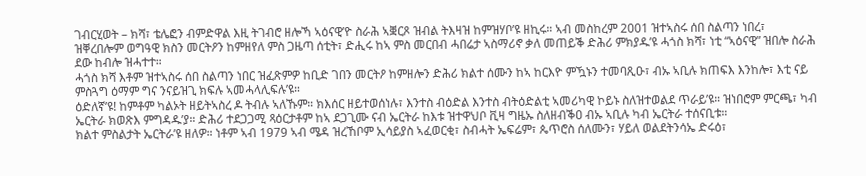ገብርሂወት – ክሻ፣ ቴሌፎን ብምድዋል እዚ ትገብሮ ዘሎኻ ኣዕናዊ’ዮ ስራሕ ኣቛርጾ ዝብል ትእዛዝ ከምዝሃቦ’ዩ ዘኪሩ። ኣብ መስከረም 2001 ዝተኣስሩ ሰበ ስልጣን ነበረ፣ ዝቐረበሎም ወግዓዊ ክስን መርትዖን ከምዘየለ ምስ ጋዜጣ ሰቲት፣ ድሒሩ ከኣ ምስ መርበብ ሓበሬታ ኣስማሪኖ ቃለ መጠይቕ ድሕሪ ምክያዱ’ዩ ሓጎስ ክሻ፣ ነቲ “ኣዕናዊ” ዝበሎ ስራሕ ደው ከብሎ ዝሓተተ።
ሓጎስ ክሻ እቶም ዝተኣስሩ ሰበ ስልጣን ነበር ዝፈጽምዎ ከቢድ ገበን መርትዖ ከምዘሎን ድሕሪ ክልተ ሰሙን ከኣ ከርእዮ ምዃኑን ተመባጺዑ፣ ብኡ ኣቢሉ ክጠፍእ እንከሎ፣ እቲ ናይ ምስጓግ ዕማም ግና ንናይዝጊ ክፍሉ ኣመሓላሊፍሉ’ዩ።
ዕድለኛ’ዩ! ከምቶም ካልኦት ዘይትኣስረ ዶ ትብሉ ኣለኹም። ክእሰር ዘይተወሰነሉ፣ እንተስ ብዕድል እንተስ ብትዕድልቲ ኣመሪካዊ ኮይኑ ስለዝተወልደ ጥራይ’ዩ። ዝነበሮም ምርጫ፣ ካብ ኤርትራ ክወጽእ ምግዳዱ’ያ። ድሕሪ ተደጋጋሚ ጻዕርታቶም ከኣ ደጋጊሙ ናብ ኤርትራ ከእቱ ዝተዋህቦ ቪዛ ግዜኡ ስለዘብቕዐ ብኡ ኣቢሉ ካብ ኤርትራ ተሰናቢቱ።
ክልተ ምስልታት ኤርትራ’ዩ ዘለዎ። ነቶም ኣብ 1979 ኣብ ሜዳ ዝረኸቦም ኢሳይያስ ኣፈወርቂ፣ ስብሓት ኤፍሬም፣ ጴጥሮስ ሰለሙን፣ ሃይለ ወልደትንሳኤ ድሩዕ፣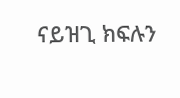ናይዝጊ ክፍሉን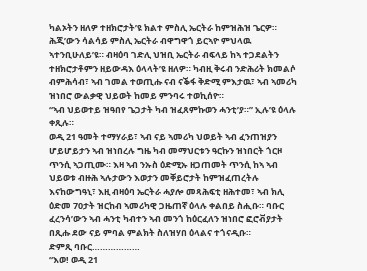ካልኦትን ዘለዎ ተዘክሮታት’ዩ ክልተ ምስሊ ኤርትራ ከምዝሕዝ ጌርዎ። ሕጂ’ውን ሳልሳይ ምስሊ ኤርትራ ብዋግዋጎ ይርኣዮ ምህላዉ ኣተንቢሁለይ’ዩ። ብዛዕባ ገድሊ ህዝቢ ኤርትራ ብፍላይ ከኣ ተጋደልትን ተዘክሮታቶምን ዘይውዳእ ዕላላት’ዩ ዘለዎ። ካብዚ ቅሩብ ንድሕሪት ክመልሶ ብምሕሳብ፣ ኣብ ገመል ተወጢሑ ናብ ናቕፋ ቅድሚ ምእታዉ፣ ኣብ ኣመሪካ ዝነበሮ ውልቃዊ ህይወት ከመይ ምንባሩ ተወኪሰዮ።
“ኣብ ህይወተይ ዝዓበየ ጌጋታት ካብ ዝፈጸምኩወን ሓንቲ’ያ።” ኢሉ’ዩ ዕላሉ ቀጺሉ።
ወዲ 21 ዓመት ተማሃራይ፣ ኣብ ናይ ኣመሪካ ህወይት ኣብ ፈንጠዝያን ሆይሆይታን ኣብ ዝነበረሉ ግዜ ካብ መማህርቱን ዓርኩን ዝነበርት ጎርዞ ጥንሲ ኣጋጢሙ። እዛ ኣብ ንኡስ ዕድሚኡ ዘጋጠመት ጥንሲ ከኣ ኣብ ህይወቱ ብዙሕ ኣሉታውን እወታን መቐይሮታት ከምዝፈጠረትሉ እናከውግዓኒ፣ እዚ ብዛዕባ ኤርትራ ሓያሎ መጻሕፍቲ ዘሕተመ፣ ኣብ ክሊ ዕድመ 70ታት ዝርከብ ኣመሪካዊ ጋዜጠኛ ዕላሉ ቀልበይ ስሒቡ። ባቡር ፈረንሳ’ውን ኣብ ሓንቲ ካብተን ኣብ መንጎ ከዕርፈለን ዝነበሮ ፎሮቭያታት በጺሑ ደው ናይ ምባል ምልክት ስለዝሃበ ዕላልና ተጎናዲቡ።
ድምጺ ባቡር………………
“እወ! ወዲ 21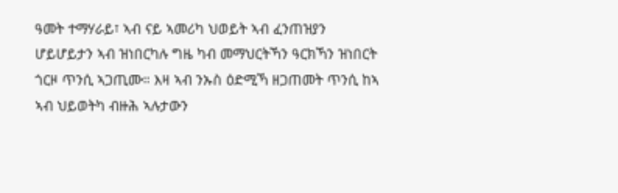ዓመት ተማሃራይ፣ ኣብ ናይ ኣመሪካ ህወይት ኣብ ፈንጠዝያን ሆይሆይታን ኣብ ዝነበርካሉ ግዜ ካብ መማህርትኻን ዓርክኻን ዝነበርት ጎርዞ ጥንሲ ኣጋጢሙ። እዛ ኣብ ንኡስ ዕድሚኻ ዘጋጠመት ጥንሲ ከኣ ኣብ ህይወትካ ብዙሕ ኣሉታውን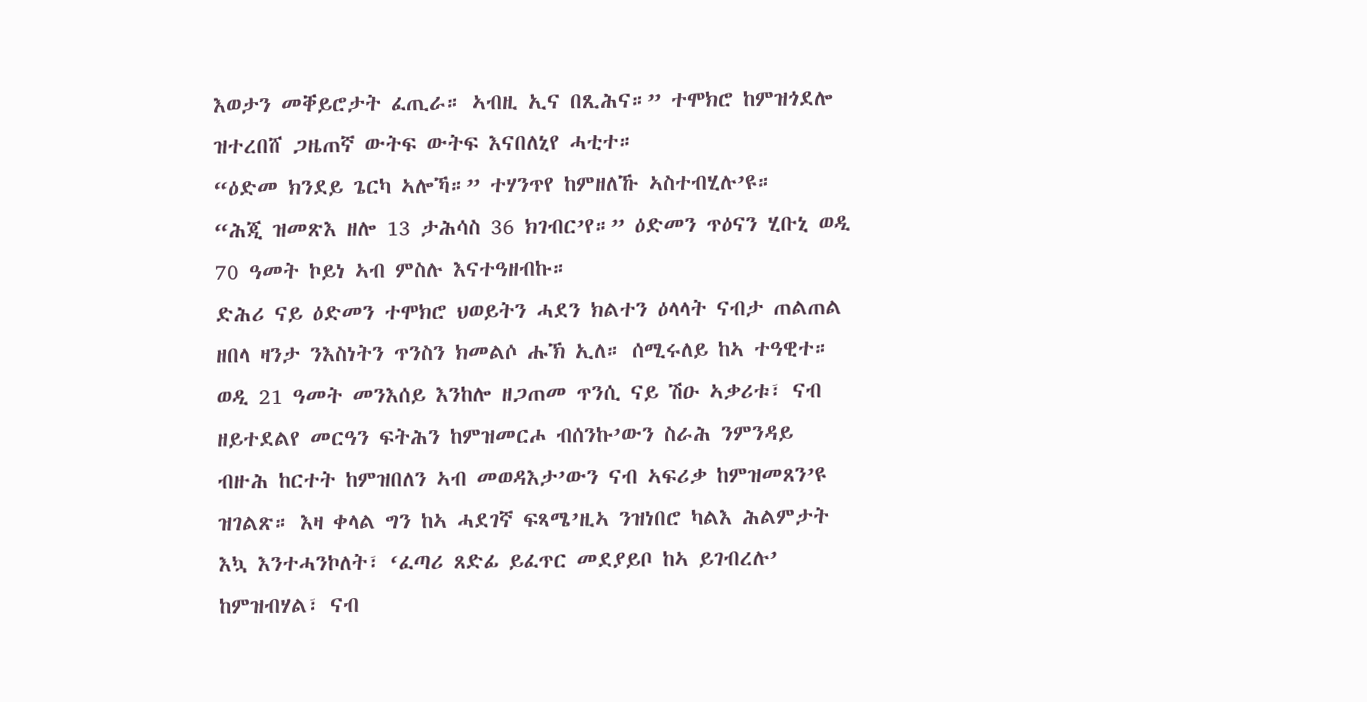እወታን መቐይሮታት ፈጢራ። ኣብዚ ኢና በጺሕና።” ተሞክሮ ከምዝጎደሎ ዝተረበሸ ጋዜጠኛ ውትፍ ውትፍ እናበለኒየ ሓቲተ።
“ዕድመ ክንደይ ጌርካ ኣሎኻ።” ተሃንጥየ ከምዘለኹ ኣስተብሂሉ’ዩ።
“ሕጂ ዝመጽእ ዘሎ 13 ታሕሳስ 36 ክገብር’የ።” ዕድመን ጥዕናን ሂቡኒ ወዲ 70 ዓመት ኮይነ ኣብ ምስሉ እናተዓዘብኩ።
ድሕሪ ናይ ዕድመን ተሞክሮ ህወይትን ሓደን ክልተን ዕላላት ናብታ ጠልጠል ዘበላ ዛንታ ንእስነትን ጥንስን ክመልሶ ሑኽ ኢለ። ሰሚሩለይ ከኣ ተዓዊተ።
ወዲ 21 ዓመት መንእሰይ እንከሎ ዘጋጠመ ጥንሲ ናይ ሽዑ ኣቃሪቱ፣ ናብ ዘይተደልየ መርዓን ፍትሕን ከምዝመርሖ ብሰንኩ’ውን ስራሕ ንምንዳይ ብዙሕ ከርተት ከምዝበለን ኣብ መወዳእታ’ውን ናብ ኣፍሪቃ ከምዝመጸን’ዩ ዝገልጽ። እዛ ቀላል ግን ከኣ ሓደገኛ ፍጻሜ’ዚኣ ንዝነበሮ ካልእ ሕልምታት እኳ እንተሓንኮለት፣ ‘ፈጣሪ ጸድፊ ይፈጥር መደያይቦ ከኣ ይገብረሉ’ ከምዝብሃል፣ ናብ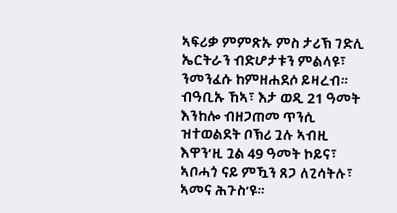ኣፍሪቃ ምምጽኡ ምስ ታሪኽ ገድሊ ኤርትራን ብድሆታቱን ምልላዩ፣ ንመንፈሱ ከምዘሐደሶ ይዛረብ። ብዓቢኡ ኸኣ፣ እታ ወዲ 21 ዓመት እንከሎ ብዘጋጠመ ጥንሲ ዝተወልደት ቦኽሪ ጓሉ ኣብዚ እዋን’ዚ ጓል 49 ዓመት ኮይና፣ ኣቦሓጎ ናይ ምዃን ጸጋ ለጊሳትሉ፣ ኣመና ሕጉስ’ዩ።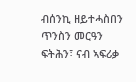ብሰንኪ ዘይተሓስበን ጥንስን መርዓን ፍትሕን፣ ናብ ኣፍሪቃ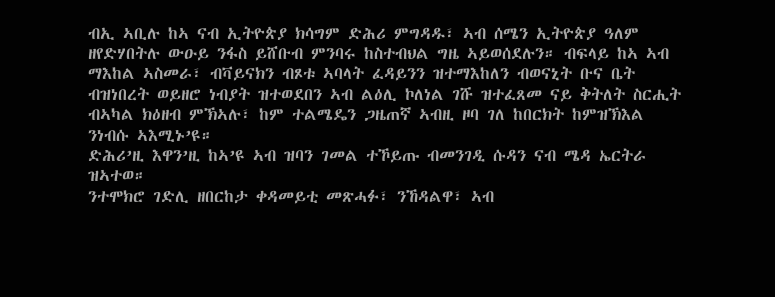ብኢ ኣቢሉ ከኣ ናብ ኢትዮጵያ ክሳግም ድሕሪ ምግዳዱ፣ ኣብ ሰሜን ኢትዮጵያ ዓለም ዘየድሃበትሉ ውዑይ ንፋስ ይሸቡብ ምንባሩ ከስተብህል ግዜ ኣይወሰደሉን። ብፍላይ ከኣ ኣብ ማእከል ኣስመራ፣ ብቫይናክን ብጾቱ ኣባላት ፈዳይንን ዝተማእከለን ብወናኒት ቡና ቤት ብዝነበረት ወይዘሮ ነብያት ዝተወደበን ኣብ ልዕሊ ኮለነል ገሹ ዝተፈጸመ ናይ ቅትለት ስርሒት ብኣካል ክዕዘብ ምኽኣሉ፣ ከም ተልሜዴን ጋዜጠኛ ኣብዚ ዞባ ገለ ከበርክት ከምዝኽእል ንነብሱ ኣእሚኑ’ዩ።
ድሕሪ’ዚ እዋን’ዚ ከኣ’ዩ ኣብ ዝባን ገመል ተኾይጡ ብመንገዲ ሱዳን ናብ ሜዳ ኤርትራ ዝኣተወ።
ንተሞክሮ ገድሊ ዘበርከታ ቀዳመይቲ መጽሓፉ፣ ንኸዳልዋ፣ ኣብ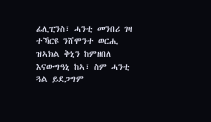ፊሊፒንስ፣ ሓንቲ መንበሪ ገዛ ተኻርዩ ንሸሞንተ ወርሒ ዝኣክል ቅኒን ከምዘበለ እናውግዓኒ ከኣ፣ ስም ሓንቲ ጓል ይደጋግም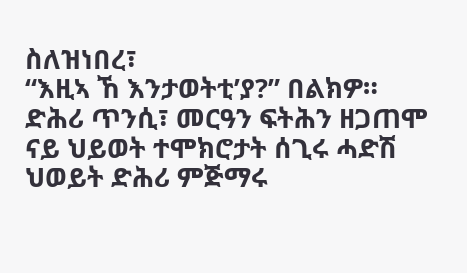ስለዝነበረ፣
“እዚኣ ኸ እንታወትቲ’ያ?” በልክዎ።
ድሕሪ ጥንሲ፣ መርዓን ፍትሕን ዘጋጠሞ ናይ ህይወት ተሞክሮታት ሰጊሩ ሓድሽ ህወይት ድሕሪ ምጅማሩ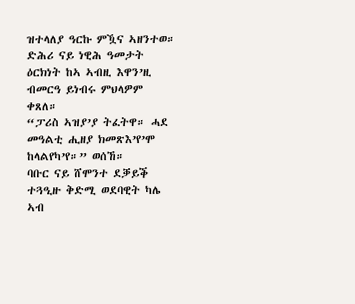ዝተላለያ ዓርኩ ምዃና ኣዘንተወ። ድሕሪ ናይ ነዊሕ ዓመታት ዕርክነት ከኣ ኣብዚ እዋን’ዚ ብመርዓ ይነብሩ ምህላዎም ቀጸለ።
“ፓሪስ ኣዝያ’ያ ትፈትዋ። ሓደ መዓልቲ ሒዘያ ክመጽእ’የ’ሞ ከላልየካ’የ።” ወሰኸ።
ባቡር ናይ ሸሞንተ ደቓይቕ ተጓዒዙ ቅድሚ ወደባዊት ካሌ ኣብ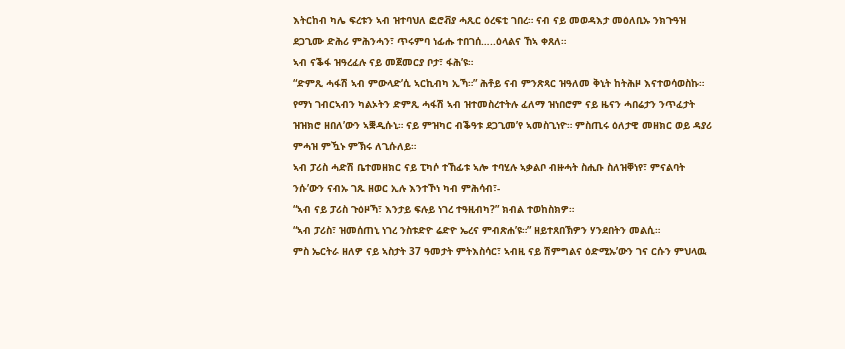እትርከብ ካሌ ፍረቱን ኣብ ዝተባህለ ፎሮቭያ ሓጺር ዕረፍቲ ገበረ። ናብ ናይ መወዳእታ መዕለቢኡ ንክጉዓዝ ደጋጊሙ ድሕሪ ምሕንሓን፣ ጥሩምባ ነፊሑ ተበገሰ…..ዕላልና ኸኣ ቀጸለ።
ኣብ ናቕፋ ዝዓረፈሉ ናይ መጀመርያ ቦታ፣ ፋሕ’ዩ።
“ድምጺ ሓፋሽ ኣብ ምውላድ’ሲ ኣርኪብካ ኢኻ።” ሕቶይ ናብ ምንጽጻር ዝዓለመ ቅኒት ከትሕዞ እናተወሳወስኩ።
የማነ ገብርኣብን ካልኦትን ድምጺ ሓፋሽ ኣብ ዝተመስረተትሉ ፈለማ ዝነበሮም ናይ ዜናን ሓበሬታን ንጥፈታት ዝዝክሮ ዘበለ’ውን ኣቛዲሱኒ። ናይ ምዝካር ብቕዓቱ ደጋጊመ’የ ኣመስጊነዮ። ምስጢሩ ዕለታዊ መዘክር ወይ ዳያሪ ምሓዝ ምዃኑ ምኽሩ ለጊሱለይ።
ኣብ ፓሪስ ሓድሽ ቤተመዘክር ናይ ፒካሶ ተኸፊቱ ኣሎ ተባሂሉ ኣቃልቦ ብዙሓት ስሒቡ ስለዝቐነየ፣ ምናልባት ንሱ’ውን ናብኡ ገጹ ዘወር ኢሉ እንተኾነ ካብ ምሕሳብ፣-
“ኣብ ናይ ፓሪስ ጉዕዞኻ፣ እንታይ ፍሉይ ነገረ ተዓዚብካ?” ክብል ተወከስክዎ።
“ኣብ ፓሪስ፣ ዝመሰጠኒ ነገረ ንስቱድዮ ሬድዮ ኤረና ምብጽሐ’ዩ።” ዘይተጸበኽዎን ሃንደበትን መልሲ።
ምስ ኤርትራ ዘለዎ ናይ ኣስታት 37 ዓመታት ምትእስሳር፣ ኣብዚ ናይ ሽምግልና ዕድሚኡ’ውን ገና ርሱን ምህላዉ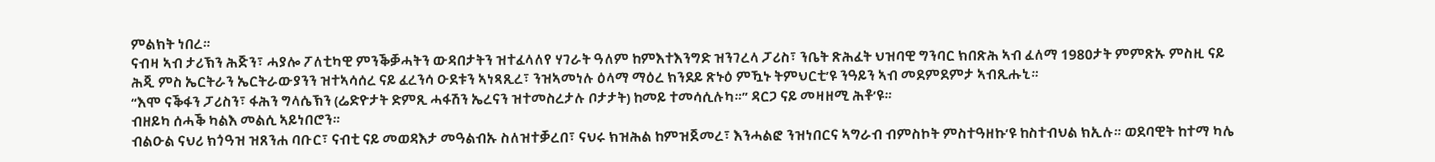ምልክት ነበረ።
ናብዛ ኣብ ታሪኽን ሕጅን፣ ሓያሎ ፖለቲካዊ ምንቕቓሓትን ውዳበታትን ዝተፈላለየ ሃገራት ዓለም ከምእተእንግድ ዝንገረላ ፓሪስ፣ ንቤት ጽሕፈት ህዝባዊ ግንባር ክበጽሕ ኣብ ፈለማ 1980ታት ምምጽኡ ምስዚ ናይ ሕጂ ምስ ኤርትራን ኤርትራውያንን ዝተኣሳሰረ ናይ ፈረንሳ ዑደቱን ኣነጻጺረ፣ ንዝኣመነሉ ዕላማ ማዕረ ክንደይ ጽኑዕ ምዃኑ ትምህርቲ’ዩ ንዓይን ኣብ መደምደምታ ኣብጺሑኒ።
“እሞ ናቕፋን ፓሪስን፣ ፋሕን ግላሴኽን (ሬድዮታት ድምጺ ሓፋሽን ኤረናን ዝተመስረታሉ ቦታታት) ከመይ ተመሳሲሉካ።” ዳርጋ ናይ መዛዘሚ ሕቶ’ዩ።
ብዘይካ ሰሓቕ ካልእ መልሲ ኣይነበሮን።
ብልዑል ናህሪ ክጎዓዝ ዝጸንሐ ባቡር፣ ናብቲ ናይ መወዳእታ መዓልብኡ ስለዝተቓረበ፣ ናህሩ ክዝሕል ከምዝጀመረ፣ እንሓልፎ ንዝነበርና ኣግራብ ብምስኮት ምስተዓዘኩ’ዩ ከስተብህል ክኢሉ። ወደባዊት ከተማ ካሌ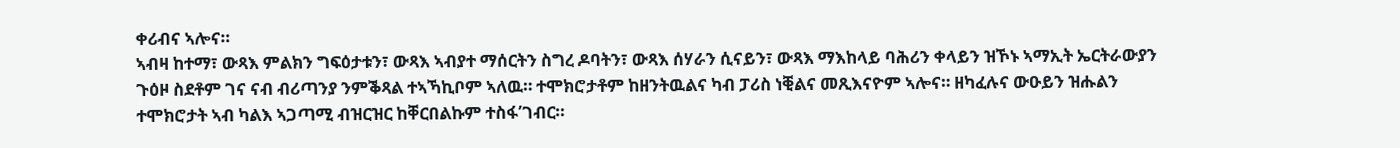ቀሪብና ኣሎና።
ኣብዛ ከተማ፣ ውጻእ ምልክን ግፍዕታቱን፣ ውጻእ ኣብያተ ማሰርትን ስግረ ዶባትን፣ ውጻእ ሰሃራን ሲናይን፣ ውጻእ ማእከላይ ባሕሪን ቀላይን ዝኾኑ ኣማኢት ኤርትራውያን ጉዕዞ ስደቶም ገና ናብ ብሪጣንያ ንምቕጻል ተኣኻኪቦም ኣለዉ። ተሞክሮታቶም ከዘንትዉልና ካብ ፓሪስ ነቒልና መጺእናዮም ኣሎና። ዘካፈሉና ውዑይን ዝሑልን ተሞክሮታት ኣብ ካልእ ኣጋጣሚ ብዝርዝር ከቐርበልኩም ተስፋ’ገብር።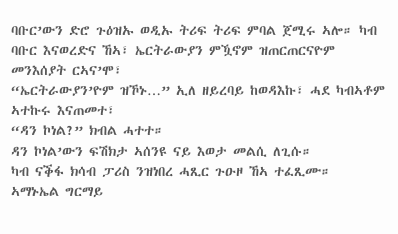ባቡር’ውን ድሮ ጉዕዝኡ ወዲኡ ትሪፍ ትሪፍ ምባል ጀሚሩ ኣሎ። ካብ ባቡር እናወረድና ኸኣ፣ ኤርትራውያን ምዃኖም ዝጠርጠርናዮም መንእሰያት ርኣና’ሞ፣
“ኤርትራውያን’ዮም ዝኾኑ…” ኢለ ዘይረባይ ከወዳእኩ፣ ሓደ ካብኣቶም ኣተኩሩ እናጠመተ፣
“ዳን ኮነል?” ክብል ሓተተ።
ዳን ኮነል’ውን ፍሽክታ ኣሰንዩ ናይ እወታ መልሲ ለጊሱ።
ካብ ናቕፋ ክሳብ ፓሪስ ንዝነበረ ሓጺር ጉዑዞ ኸኣ ተፈጺሙ።
ኣማኑኤል ግርማይ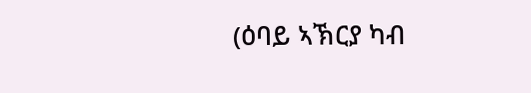(ዕባይ ኣኽርያ ካብ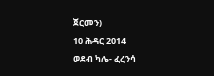ጀርመን)
10 ሕዳር 2014
ወደብ ካሌ- ፈረንሳ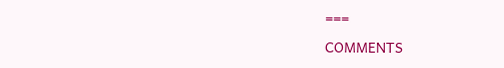===
COMMENTS